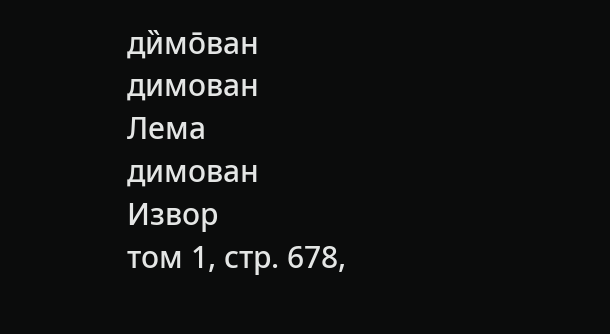ди̏мо̄ван
димован
Лема
димован
Извор
том 1, стр. 678,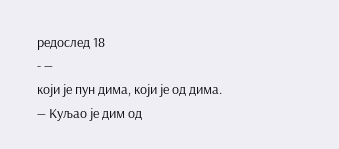редослед 18
- —
који је пун дима, који је од дима.
— Куљао је дим од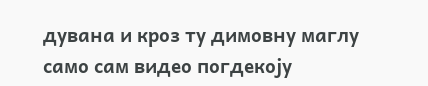дувана и кроз ту димовну маглу само сам видео погдекоју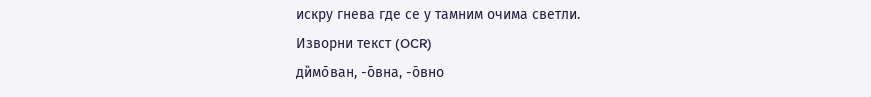искру гнева где се у тамним очима светли.
Изворни текст (OCR)
ди̏мо̄ван, -о̄вна, -о̄вно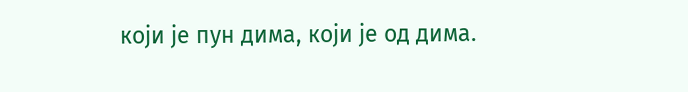који је пун дима, који је од дима.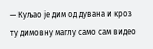— Куљао је дим од дувана и кроз ту димовну маглу само сам видео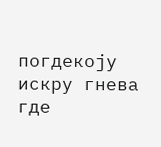погдекоју искру гнева где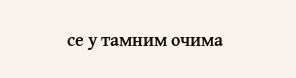се у тамним очима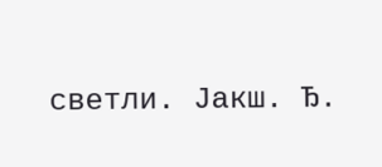светли. Јакш. Ђ.